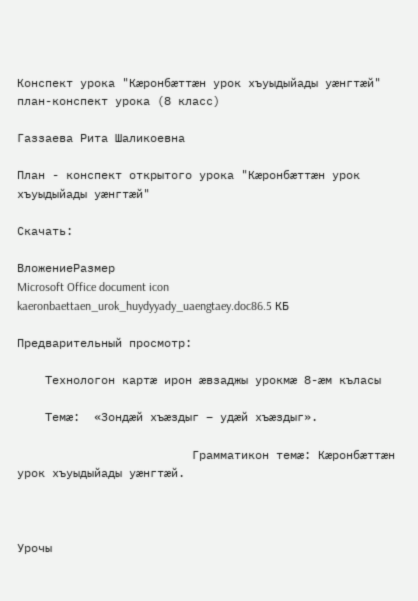Конспект урока "Кӕронбӕттӕн урок хъуыдыйады уӕнгтӕй"
план-конспект урока (8 класс)

Газзаева Рита Шаликоевна

План - конспект открытого урока "Кӕронбӕттӕн урок хъуыдыйады уӕнгтӕй"

Скачать:

ВложениеРазмер
Microsoft Office document icon kaeronbaettaen_urok_huydyyady_uaengtaey.doc86.5 КБ

Предварительный просмотр:

    Технологон картæ ирон æвзаджы урокмæ 8-æм къласы

    Темӕ:  «Зондӕй хъӕздыг – удӕй хъӕздыг».

                         Грамматикон темӕ: Кӕронбӕттӕн урок хъуыдыйады уӕнгтӕй.



Урочы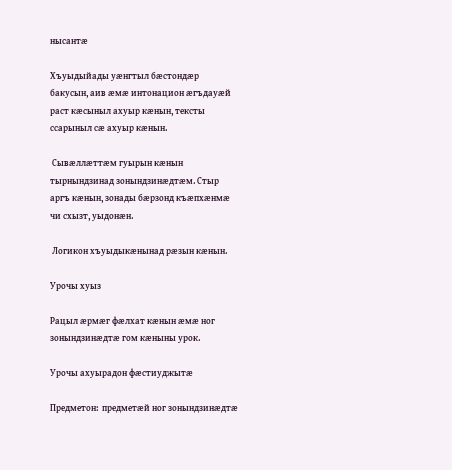нысантӕ

Хъуыдыйады уӕнгтыл бӕстондӕр бакусын, аив ӕмӕ интонацион æгъдауæй раст кæсыныл ахуыр кæнын, тексты ссарыныл сæ ахуыр кæнын.

 Сывӕллӕттӕм гуырын кӕнын тырнындзинад зонындзинӕдтӕм. Стыр аргъ кӕнын, зонады бӕрзонд къӕпхӕнмӕ чи схызт, уыдонӕн.

 Логикон хъуыдыкӕнынад рӕзын кӕнын.

Урочы хуыз

Рацыл æрмæг фæлхат кæнын æмæ ног зонындзинæдтæ гом кæныны урок.

Урочы ахуырадон фæстиуджытæ

Предметон:  предметӕй ног зонындзинӕдтӕ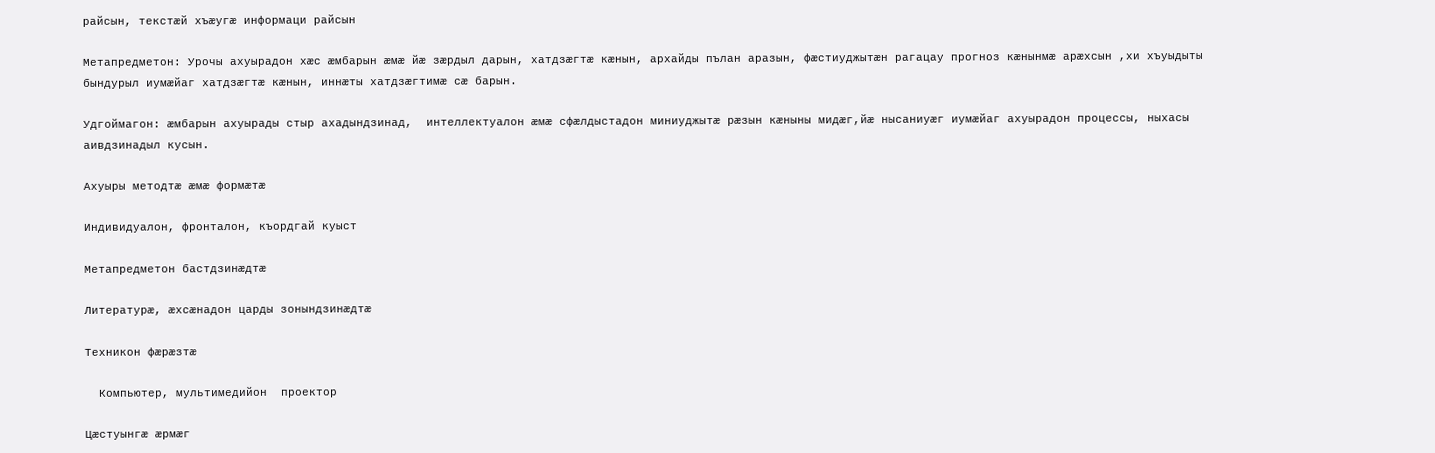райсын, текстæй хъæугæ информаци райсын

Метапредметон: Урочы ахуырадон хæс æмбарын æмæ йæ зæрдыл дарын, хатдзæгтæ кæнын, архайды пълан аразын, фæстиуджытæн рагацау прогноз кæнынмæ арæхсын ,хи хъуыдыты бындурыл иумæйаг хатдзæгтæ кæнын, иннæты хатдзæгтимæ сæ барын.

Удгоймагон: ӕмбарын ахуырады стыр ахадындзинад,  интеллектуалон ӕмӕ сфӕлдыстадон миниуджытӕ рӕзын кӕныны мидӕг,йӕ нысаниуӕг иумӕйаг ахуырадон процессы, ныхасы аивдзинадыл кусын.

Ахуыры методтӕ ӕмӕ формӕтӕ

Индивидуалон, фронталон, къордгай куыст

Метапредметон бастдзинӕдтӕ

Литературӕ, ӕхсӕнадон царды зонындзинӕдтӕ

Техникон фӕрӕзтӕ

  Компьютер, мультимедийон  проектор

Цӕстуынгӕ ӕрмӕг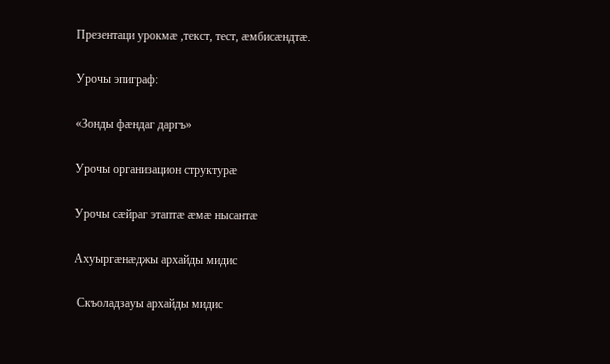Презентаци урокмӕ ,текст, тест, ӕмбисӕндтӕ.

Урочы эпиграф:

«Зонды фӕндаг даргъ»

Урочы организацион структурӕ

Урочы сӕйраг этаптӕ ӕмӕ нысантӕ

Ахуыргæнæджы архайды мидис

 Скъоладзауы архайды мидис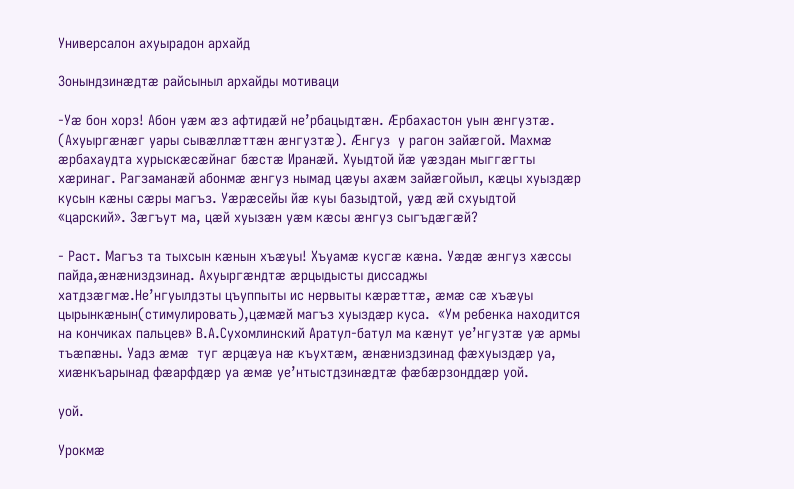Универсалон ахуырадон архайд

Зонындзинæдтæ райсыныл архайды мотиваци

-Уӕ бон хорз! Абон уӕм ӕз афтидӕй не’рбацыдтӕн. Ӕрбахастон уын ӕнгузтӕ.  (Ахуыргӕнӕг уары сывӕллӕттӕн ӕнгузтӕ). Ӕнгуз  у рагон зайӕгой. Махмӕ ӕрбахаудта хурыскӕсӕйнаг бӕстӕ Иранӕй. Хуыдтой йӕ уӕздан мыггӕгты хӕринаг. Рагзаманӕй абонмӕ ӕнгуз нымад цӕуы ахӕм зайӕгойыл, кӕцы хуыздӕр кусын кӕны сӕры магъз. Уӕрӕсейы йӕ куы базыдтой, уӕд ӕй схуыдтой «царский». Зӕгъут ма, цӕй хуызӕн уӕм кӕсы ӕнгуз сыгъдӕгӕй?

- Раст. Магъз та тыхсын кӕнын хъӕуы! Хъуамӕ кусгӕ кӕна. Уӕдӕ ӕнгуз хӕссы пайда,ӕнӕниздзинад. Ахуыргӕндтӕ ӕрцыдысты диссаджы хатдзӕгмӕ.Не’нгуылдзты цъуппыты ис нервыты кӕрӕттӕ, ӕмӕ сӕ хъӕуы цырынкӕнын(стимулировать),цӕмӕй магъз хуыздӕр куса.  «Ум ребенка находится на кончиках пальцев» В.А.Сухомлинский Аратул-батул ма кӕнут уе’нгузтӕ уӕ армы тъӕпӕны. Уадз ӕмӕ  туг ӕрцӕуа нӕ къухтӕм, ӕнӕниздзинад фӕхуыздӕр уа, хиӕнкъарынад фӕарфдӕр уа ӕмӕ уе’нтыстдзинӕдтӕ фӕбӕрзонддӕр уой.

уой.

Урокмӕ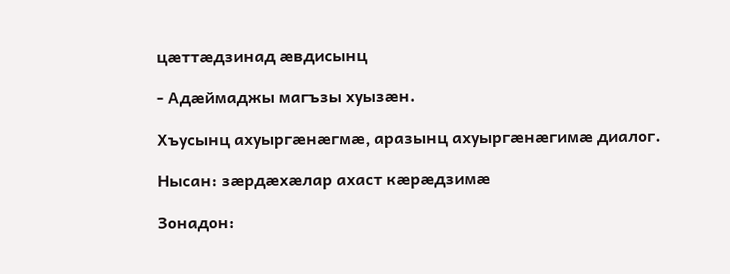цӕттӕдзинад ӕвдисынц

- Адӕймаджы магъзы хуызӕн.

Хъусынц ахуыргӕнӕгмӕ, аразынц ахуыргӕнӕгимӕ диалог.

Нысан: зӕрдӕхӕлар ахаст кӕрӕдзимӕ

Зонадон: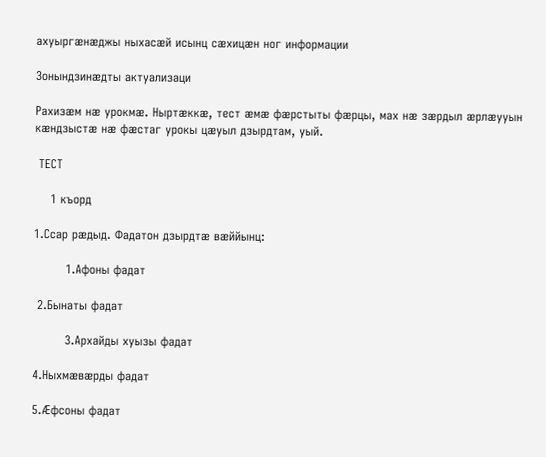ахуыргӕнӕджы ныхасӕй исынц сӕхицӕн ног информации

Зонындзинæдты актуализаци

Рахизӕм нӕ урокмӕ. Ныртӕккӕ, тест ӕмӕ фӕрстыты фӕрцы, мах нӕ зӕрдыл ӕрлӕууын кӕндзыстӕ нӕ фӕстаг урокы цӕуыл дзырдтам, уый.

 ТЕСТ

    1 къорд

1.Ссар рӕдыд. Фадатон дзырдтӕ вӕййынц:

        1.Афоны фадат

 2.Бынаты фадат

        3.Архайды хуызы фадат

4.Ныхмӕвӕрды фадат

5.Ӕфсоны фадат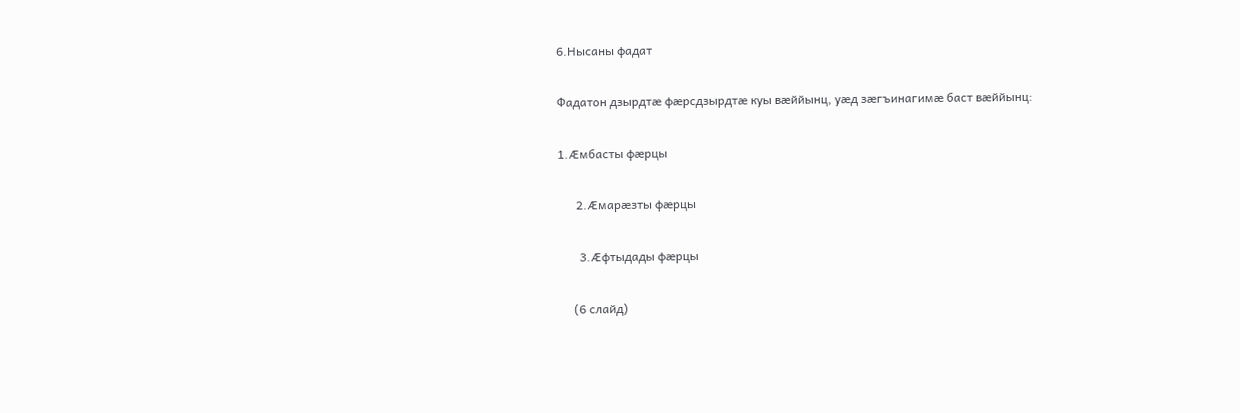6.Нысаны фадат

Фадатон дзырдтӕ фӕрсдзырдтӕ куы вӕййынц, уӕд зӕгъинагимӕ баст вӕййынц:

1.Ӕмбасты фӕрцы

      2.Ӕмарӕзты фӕрцы

       3.Ӕфтыдады фӕрцы

     (6 слайд)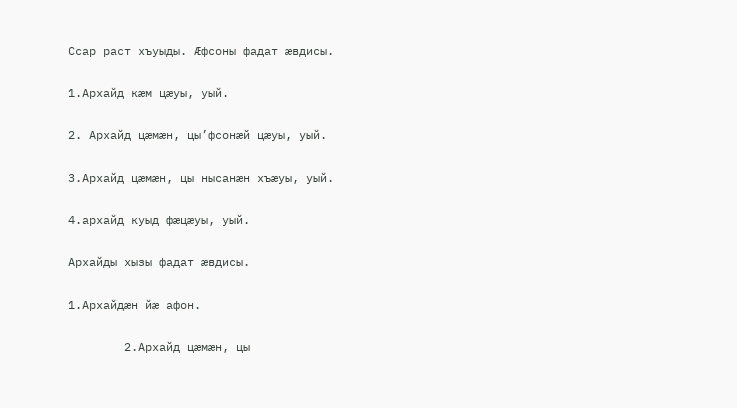Ссар раст хъуыды. Ӕфсоны фадат ӕвдисы.

1.Архайд кӕм цӕуы, уый.

2. Архайд цӕмӕн, цы’фсонӕй цӕуы, уый.

3.Архайд цӕмӕн, цы нысанӕн хъӕуы, уый.

4.архайд куыд фӕцӕуы, уый.

Архайды хызы фадат ӕвдисы.

1.Архайдӕн йӕ афон.

        2.Архайд цӕмӕн, цы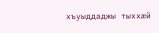хъуыддаджы тыххӕй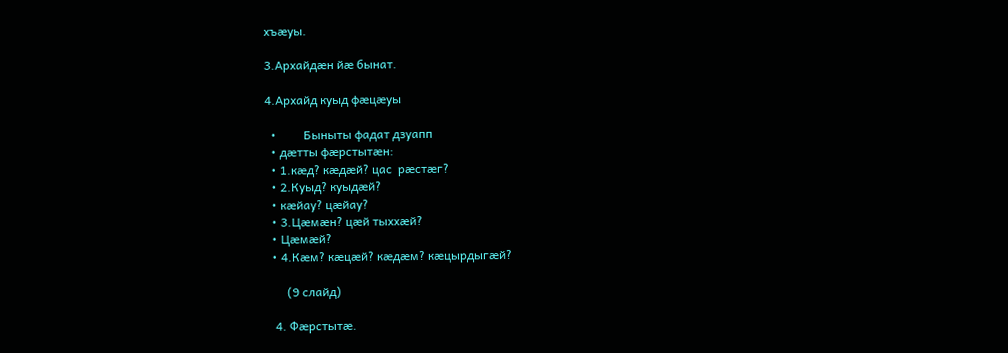хъӕуы.

3.Архайдӕн йӕ бынат.

4.Архайд куыд фӕцӕуы

  •         Быныты фадат дзуапп
  • дӕтты фӕрстытӕн:
  • 1.кӕд? кӕдӕй? цас  рӕстӕг?
  • 2.Куыд? куыдӕй?
  • кӕйау? цӕйау?
  • 3.Цӕмӕн? цӕй тыххӕй?
  • Цӕмӕй?
  • 4.Кӕм? кӕцӕй? кӕдӕм? кӕцырдыгӕй?

       (9 слайд)

   4. Фӕрстытӕ.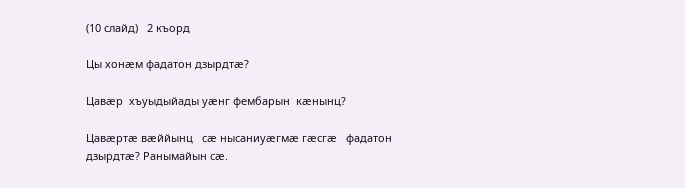(10 слайд)   2 къорд

Цы хонӕм фадатон дзырдтӕ?

Цавӕр  хъуыдыйады уӕнг фембарын  кӕнынц?

Цавӕртӕ вӕййынц   сӕ нысаниуӕгмӕ гӕсгӕ   фадатон дзырдтӕ? Ранымайын сӕ.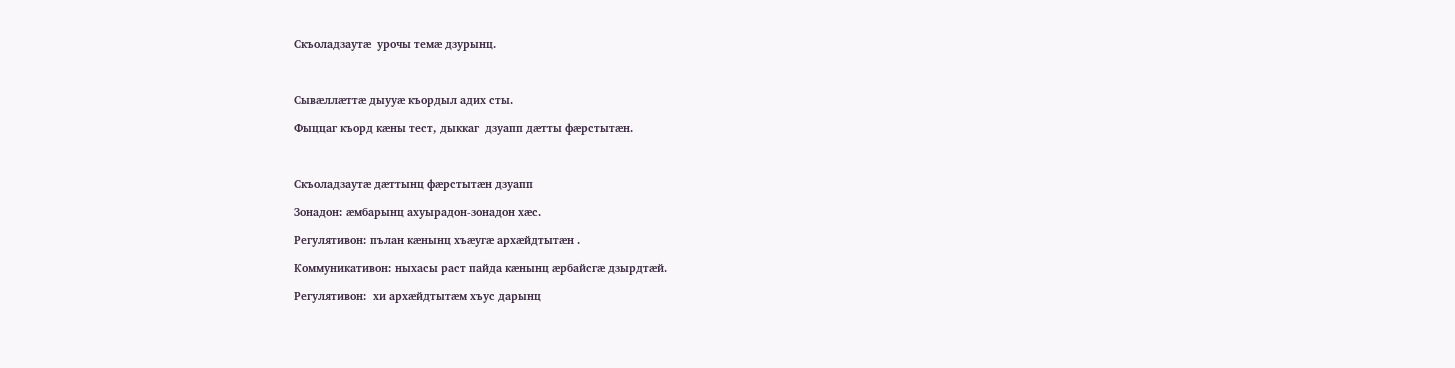Скъоладзаутӕ  урочы темӕ дзурынц.



Сывӕллӕттӕ дыууӕ къордыл адих сты.

Фыццаг къорд кӕны тест, дыккаг  дзуапп дӕтты фӕрстытӕн.



Скъоладзаутӕ дӕттынц фӕрстытӕн дзуапп

Зонадон: ӕмбарынц ахуырадон-зонадон хӕс.

Регулятивон: пълан кӕнынц хъӕугӕ архӕйдтытӕн .

Коммуникативон: ныхасы раст пайда кӕнынц ӕрбайсгӕ дзырдтӕй.

Регулятивон:  хи архӕйдтытӕм хъус дарынц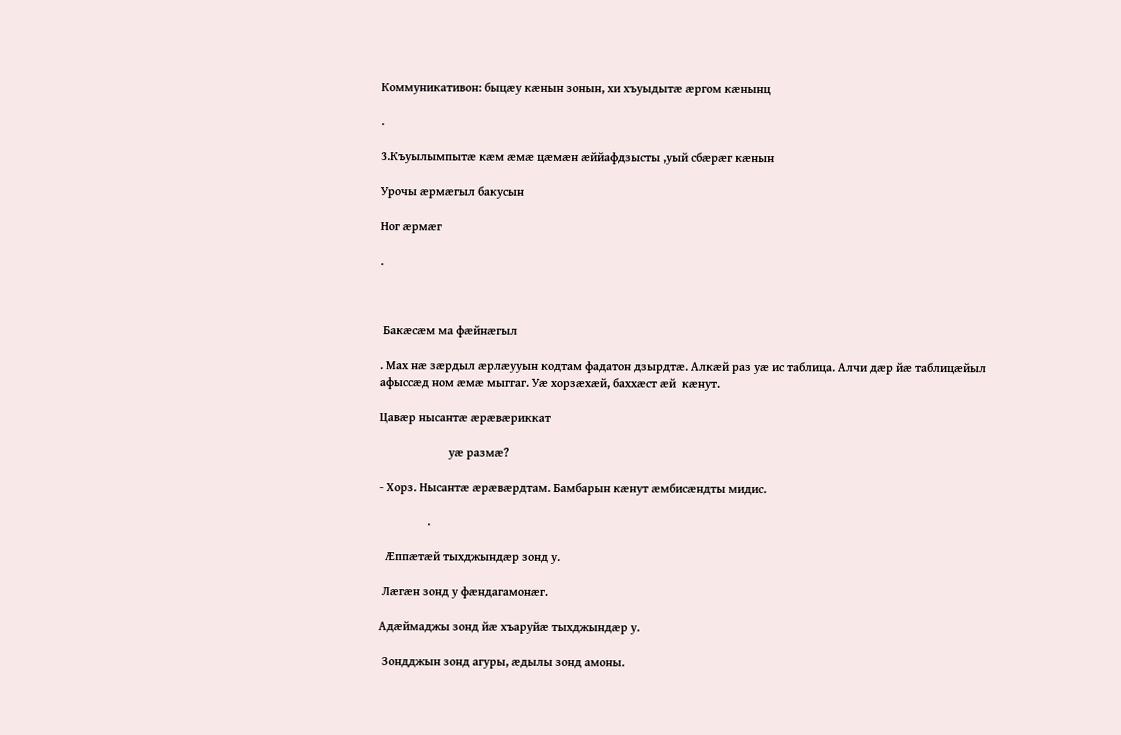Коммуникативон: быцӕу кӕнын зонын, хи хъуыдытӕ ӕргом кӕнынц

.

3.Къуылымпытӕ кӕм ӕмӕ цӕмӕн ӕййафдзысты ,уый сбӕрӕг кӕнын

Урочы ӕрмӕгыл бакусын

Ног ӕрмӕг

.



 Бакӕсӕм ма фӕйнӕгыл

. Мах нӕ зӕрдыл ӕрлӕууын кодтам фадатон дзырдтӕ. Алкӕй раз уӕ ис таблица. Алчи дӕр йӕ таблицӕйыл афыссӕд ном ӕмӕ мыггаг. Уӕ хорзӕхӕй, баххӕст ӕй  кӕнут.

Цавӕр нысантӕ ӕрӕвӕриккат

                       уӕ размӕ?

- Хорз. Нысантӕ ӕрӕвӕрдтам. Бамбарын кӕнут ӕмбисӕндты мидис.

                .

  Ӕппӕтӕй тыхджындӕр зонд у.

 Лӕгӕн зонд у фӕндагамонӕг.

Адӕймаджы зонд йӕ хъаруйӕ тыхджындӕр у.

 Зондджын зонд агуры, ӕдылы зонд амоны.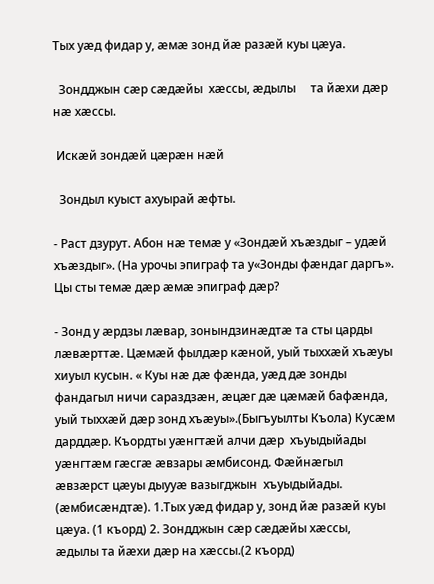Тых уӕд фидар у, ӕмӕ зонд йӕ разӕй куы цӕуа.

  Зондджын сӕр сӕдӕйы  хӕссы, ӕдылы     та йӕхи дӕр нӕ хӕссы.

 Искӕй зондӕй цӕрӕн нӕй

  Зондыл куыст ахуырай ӕфты.

- Раст дзурут. Абон нӕ темӕ у «Зондӕй хъӕздыг – удӕй хъӕздыг». (На урочы эпиграф та у«Зонды фӕндаг даргъ». Цы сты темӕ дӕр ӕмӕ эпиграф дӕр?

- Зонд у ӕрдзы лӕвар, зонындзинӕдтӕ та сты царды лӕвӕрттӕ. Цӕмӕй фылдӕр кӕной, уый тыххӕй хъӕуы хиуыл кусын. « Куы нӕ дӕ фӕнда, уӕд дӕ зонды фандагыл ничи сараздзӕн, ӕцӕг дӕ цӕмӕй бафӕнда, уый тыххӕй дӕр зонд хъӕуы».(Быгъуылты Къола) Кусӕм дарддӕр. Къордты уӕнгтӕй алчи дӕр  хъуыдыйады уӕнгтӕм гӕсгӕ ӕвзары ӕмбисонд. Фӕйнӕгыл ӕвзӕрст цӕуы дыууӕ вазыгджын  хъуыдыйады. (ӕмбисӕндтӕ). 1.Тых уӕд фидар у, зонд йӕ разӕй куы цӕуа. (1 къорд) 2. Зондджын сӕр сӕдӕйы хӕссы, ӕдылы та йӕхи дӕр на хӕссы.(2 къорд)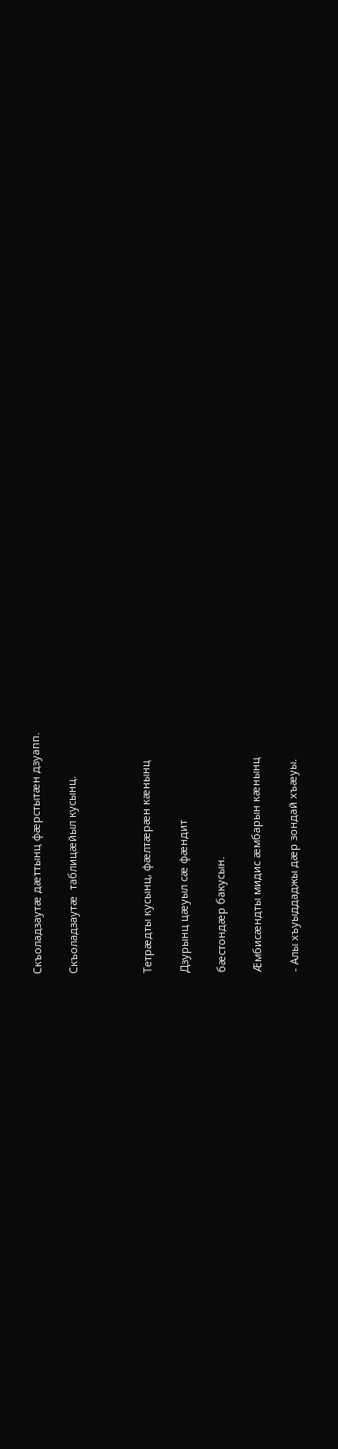Скъоладзаутӕ дӕттынц фӕрстытӕн дзуапп.

Скъоладзаутӕ  таблицӕйыл кусынц.



Тетрӕдты кусынц, фӕлтӕрӕн кӕнынц

Дзурынц цӕуыл сӕ фӕндит

бӕстондӕр бакусын.

Ӕмбисӕндты мидис ӕмбарын кӕнынц

- Алы хъуыддаджы дӕр зондай хъӕуы.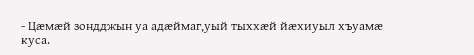- Цӕмӕй зондджын уа адӕймаг,уый тыххӕй йӕхиуыл хъуамӕ куса.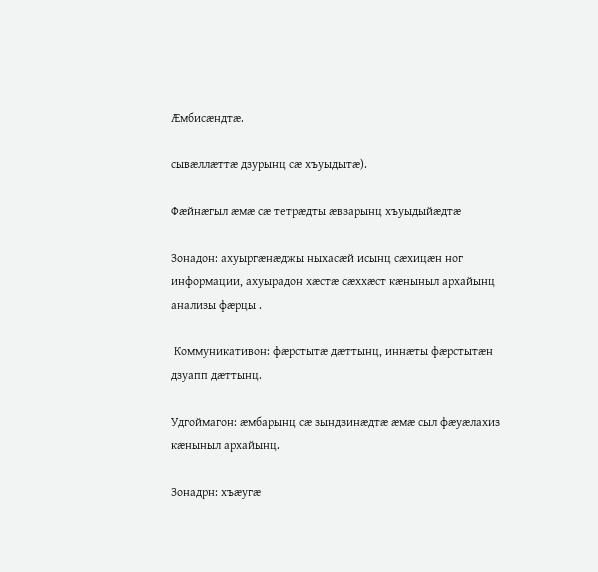Ӕмбисӕндтӕ.

сывӕллӕттӕ дзурынц сӕ хъуыдытӕ).

Фӕйнӕгыл ӕмӕ сӕ тетрӕдты ӕвзарынц хъуыдыйӕдтӕ

Зонадон: ахуыргӕнӕджы ныхасӕй исынц сӕхицӕн ног информации, ахуырадон хӕстӕ сӕххӕст кӕныныл архайынц анализы фӕрцы .

 Коммуникативон: фӕрстытӕ дӕттынц, иннӕты фӕрстытӕн дзуапп дӕттынц.

Удгоймагон: ӕмбарынц сӕ зындзинӕдтӕ ӕмӕ сыл фӕуӕлахиз кӕныныл архайынц.

Зонадрн: хъӕугӕ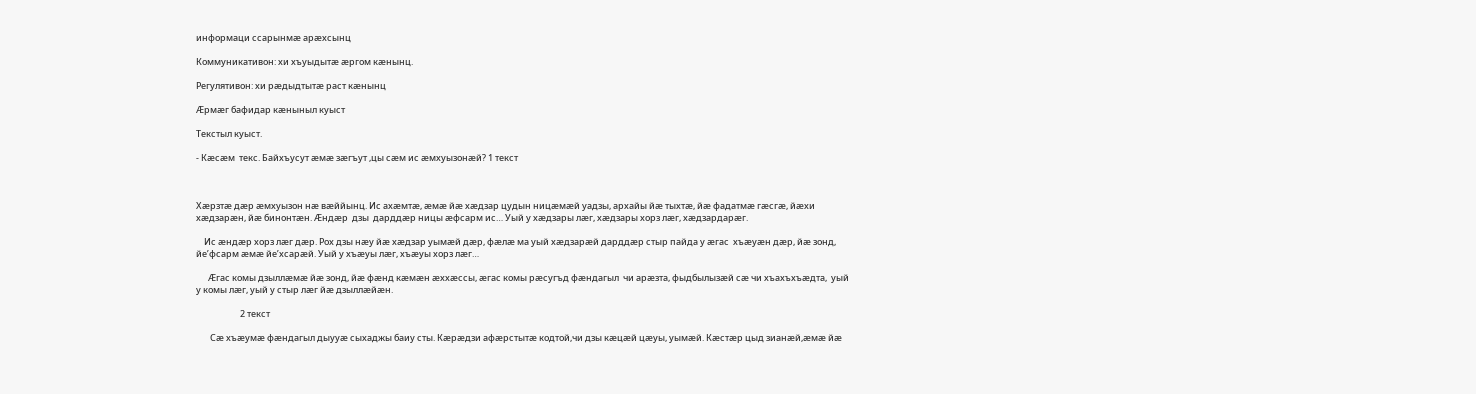информаци ссарынмӕ арӕхсынц

Коммуникативон: хи хъуыдытӕ ӕргом кӕнынц.

Регулятивон: хи рӕдыдтытӕ раст кӕнынц

Ӕрмӕг бафидар кӕныныл куыст

Текстыл куыст.

- Кӕсӕм  текс. Байхъусут ӕмӕ зӕгъут ,цы сӕм ис ӕмхуызонӕй? 1 текст



Хӕрзтӕ дӕр ӕмхуызон нӕ вӕййынц. Ис ахӕмтӕ, ӕмӕ йӕ хӕдзар цудын ницӕмӕй уадзы, архайы йӕ тыхтӕ, йӕ фадатмӕ гӕсгӕ, йӕхи хӕдзарӕн, йӕ бинонтӕн. Ӕндӕр  дзы  дарддӕр ницы ӕфсарм ис… Уый у хӕдзары лӕг, хӕдзары хорз лӕг, хӕдзардарӕг.

    Ис ӕндӕр хорз лӕг дӕр. Рох дзы нӕу йӕ хӕдзар уымӕй дӕр, фӕлӕ ма уый хӕдзарӕй дарддӕр стыр пайда у ӕгас  хъӕуӕн дӕр, йӕ зонд, йе’фсарм ӕмӕ йе’хсарӕй. Уый у хъӕуы лӕг, хъӕуы хорз лӕг…

      Ӕгас комы дзыллӕмӕ йӕ зонд, йӕ фӕнд кӕмӕн ӕххӕссы, ӕгас комы рӕсугъд фӕндагыл  чи арӕзта, фыдбылызӕй сӕ чи хъахъхъӕдта,  уый у комы лӕг, уый у стыр лӕг йӕ дзыллӕйӕн.

                      2 текст

       Сӕ хъӕумӕ фӕндагыл дыууӕ сыхаджы баиу сты. Кӕрӕдзи афӕрстытӕ кодтой,чи дзы кӕцӕй цӕуы, уымӕй. Кӕстӕр цыд зианӕй,ӕмӕ йӕ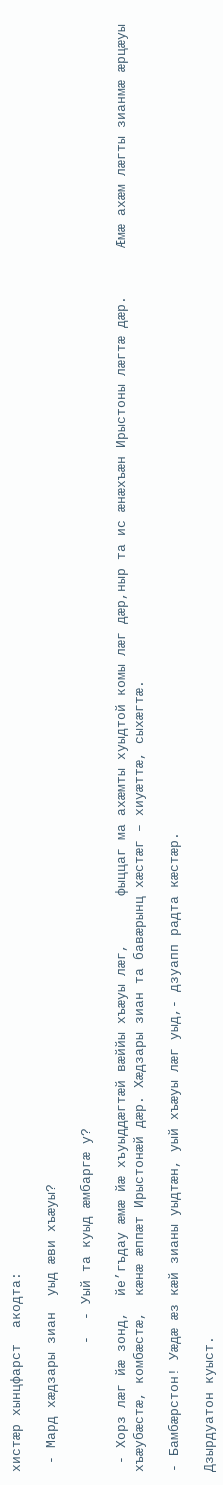хистӕр хынцфарст  акодта:

 - Мард хӕдзары зиан  уыд ӕви хъӕуы?

                -  - Уый та куыд ӕмбаргӕ у?

 - Хорз лӕг йӕ зонд,  йе’гъдау ӕмӕ йӕ хъуыддӕгтӕй вӕййы хъӕуы лӕг,      фыццаг ма ахӕмты хуыдтой комы лӕг дӕр,ныр та ис ӕнӕхъӕн Ирыстоны лӕгтӕ дӕр.      Ӕмӕ ахӕм лӕгты зианмӕ ӕрцӕуы хъӕубӕстӕ, комбӕстӕ,  кӕнӕ ӕппӕт Ирыстонӕй дӕр. Хӕдзары зиан та бавӕрынц хӕстӕг – хиуӕттӕ, сыхӕгтӕ.

- Бамбӕрстон! Уӕдӕ ӕз кӕй зианы уыдтӕн, уый хъӕуы лӕг уыд,- дзуапп радта кӕстӕр.

Дзырдуатон куыст.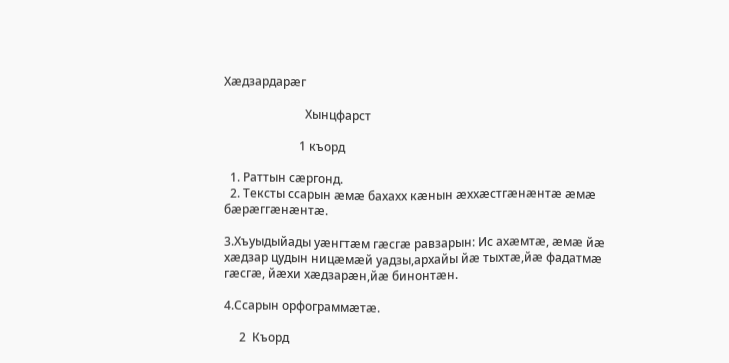Хӕдзардарӕг

                           Хынцфарст

                         1 къорд

  1. Раттын сӕргонд.
  2. Тексты ссарын ӕмӕ бахахх кӕнын ӕххӕстгӕнӕнтӕ ӕмӕ бӕрӕггӕнӕнтӕ.

3.Хъуыдыйады уӕнгтӕм гӕсгӕ равзарын: Ис ахӕмтӕ, ӕмӕ йӕ хӕдзар цудын ницӕмӕй уадзы,архайы йӕ тыхтӕ,йӕ фадатмӕ гӕсгӕ, йӕхи хӕдзарӕн,йӕ бинонтӕн.

4.Ссарын орфограммӕтӕ.

     2  Къорд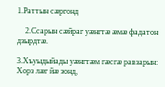1.Раттын сӕргонд

    2.Ссарын сӕйраг уӕнгтӕ ӕмӕ фадатон дзырдтӕ.

3.Хъуыдыйады уӕнгтӕм гӕсгӕ равзарын: Хорз лӕг йӕ зонд,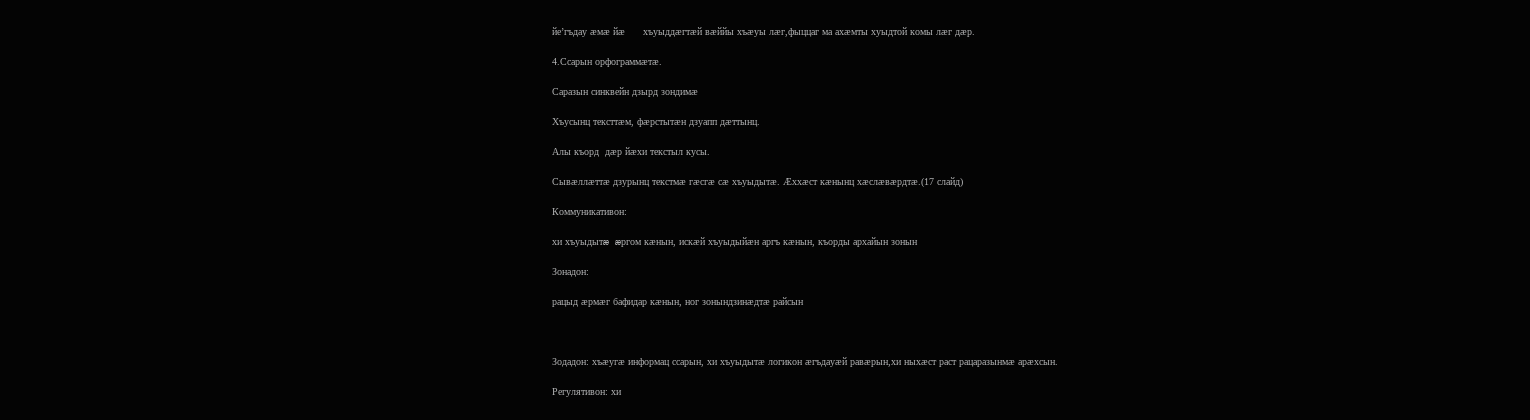йе’гъдау ӕмӕ йӕ      хъуыддӕгтӕй вӕййы хъӕуы лӕг,фыццаг ма ахӕмты хуыдтой комы лӕг дӕр.

4.Ссарын орфограммӕтӕ.

Саразын синквейн дзырд зондимӕ

Хъусынц тексттӕм, фӕрстытӕн дзуапп дӕттынц.

Алы къорд  дӕр йӕхи текстыл кусы.

Сывӕллӕттӕ дзурынц текстмӕ гӕсгӕ сӕ хъуыдытӕ. Ӕххӕст кӕнынц хӕслӕвӕрдтӕ.(17 слайд)

Коммуникативон:

хи хъуыдытæ æргом кæнын, искæй хъуыдыйæн аргъ кæнын, къорды архайын зонын

Зонадон:

рацыд æрмæг бафидар кæнын, ног зонындзинæдтæ райсын



Зодадон: хъӕугӕ информац ссарын, хи хъуыдытӕ логикон ӕгъдауӕй равӕрын,хи ныхӕст раст рацаразынмӕ арӕхсын.

Регулятивон: хи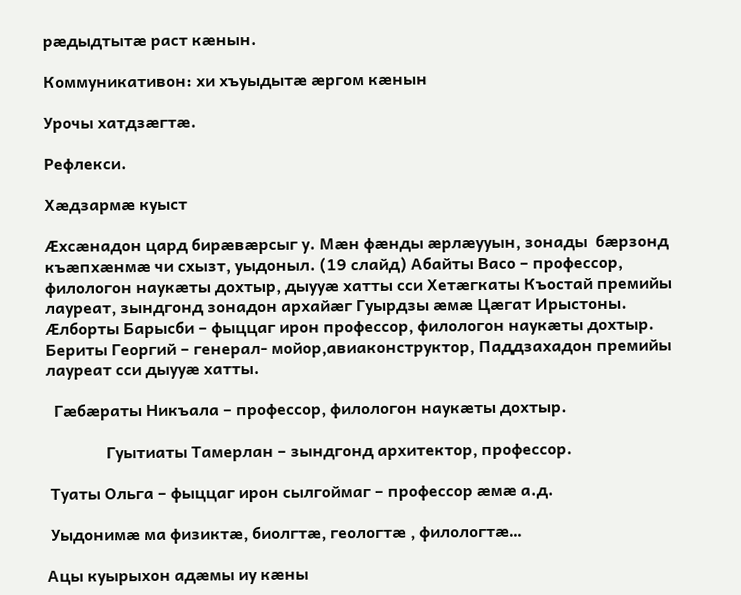рӕдыдтытӕ раст кӕнын.

Коммуникативон: хи хъуыдытӕ ӕргом кӕнын

Урочы хатдзӕгтӕ.

Рефлекси.

Хӕдзармӕ куыст

Ӕхсӕнадон цард бирӕвӕрсыг у. Мӕн фӕнды ӕрлӕууын, зонады  бӕрзонд къӕпхӕнмӕ чи схызт, уыдоныл. (19 слайд) Абайты Васо – профессор, филологон наукӕты дохтыр, дыууӕ хатты сси Хетӕгкаты Къостай премийы  лауреат, зындгонд зонадон архайӕг Гуырдзы ӕмӕ Цӕгат Ирыстоны.   Ӕлборты Барысби – фыццаг ирон профессор, филологон наукӕты дохтыр. Бериты Георгий – генерал- мойор,авиаконструктор, Паддзахадон премийы лауреат сси дыууӕ хатты.

  Гӕбӕраты Никъала – профессор, филологон наукӕты дохтыр.

               Гуытиаты Тамерлан – зындгонд архитектор, профессор.

 Туаты Ольга – фыццаг ирон сылгоймаг – профессор ӕмӕ а.д.

 Уыдонимӕ ма физиктӕ, биолгтӕ, геологтӕ , филологтӕ…

Ацы куырыхон адӕмы иу кӕны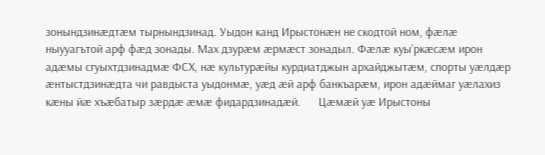зонындзинӕдтӕм тырнындзинад. Уыдон канд Ирыстонӕн не скодтой ном, фӕлӕ ныууагътой арф фӕд зонады. Мах дзурӕм ӕрмӕст зонадыл. Фӕлӕ куы’ркӕсӕм ирон адӕмы сгуыхтдзинадмӕ ФСХ, нӕ культурӕйы курдиатджын архайджытӕм, спорты уӕлдӕр ӕнтыстдзинӕдта чи равдыста уыдонмӕ, уӕд ӕй арф банкъарӕм, ирон адӕймаг уӕлахиз кӕны йӕ хъӕбатыр зӕрдӕ ӕмӕ фидардзинадӕй.      Цӕмӕй уӕ Ирыстоны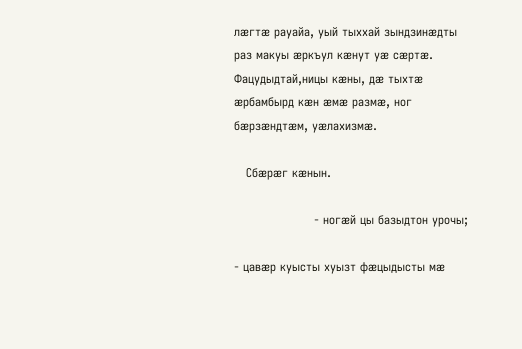лӕгтӕ рауайа, уый тыххай зындзинӕдты раз макуы ӕркъул кӕнут уӕ сӕртӕ.  Фацудыдтай,ницы кӕны, дӕ тыхтӕ ӕрбамбырд кӕн ӕмӕ размӕ, ног бӕрзӕндтӕм, уӕлахизмӕ.

   Сбӕрӕг кӕнын.

                    - ногӕй цы базыдтон урочы;

- цавӕр куысты хуызт фӕцыдысты мӕ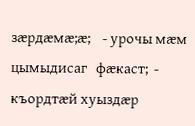зӕрдӕмӕ;ӕ;    - урочы мӕм цымыдисаг   фӕкаст;  - къордтӕй хуыздӕр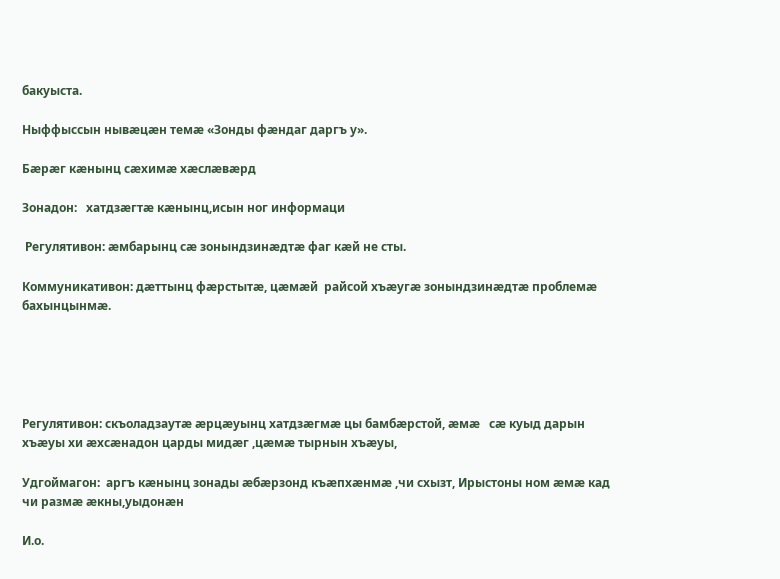бакуыста.

Ныффыссын нывӕцӕн темӕ «Зонды фӕндаг даргъ у».

Бæрæг кæнынц сæхимæ хæслæвæрд

Зонадон:   хатдзӕгтӕ кӕнынц,исын ног информаци

 Регулятивон: ӕмбарынц сӕ зонындзинӕдтӕ фаг кӕй не сты.

Коммуникативон: дӕттынц фӕрстытӕ, цӕмӕй  райсой хъӕугӕ зонындзинӕдтӕ проблемӕ бахынцынмӕ.





Регулятивон: скъоладзаутӕ ӕрцӕуынц хатдзӕгмӕ цы бамбӕрстой, ӕмӕ   сӕ куыд дарын хъӕуы хи ӕхсӕнадон царды мидӕг ,цӕмӕ тырнын хъӕуы,

Удгоймагон:  аргъ кӕнынц зонады ӕбӕрзонд къӕпхӕнмӕ ,чи схызт, Ирыстоны ном ӕмӕ кад чи размӕ ӕкны,уыдонӕн

И.о.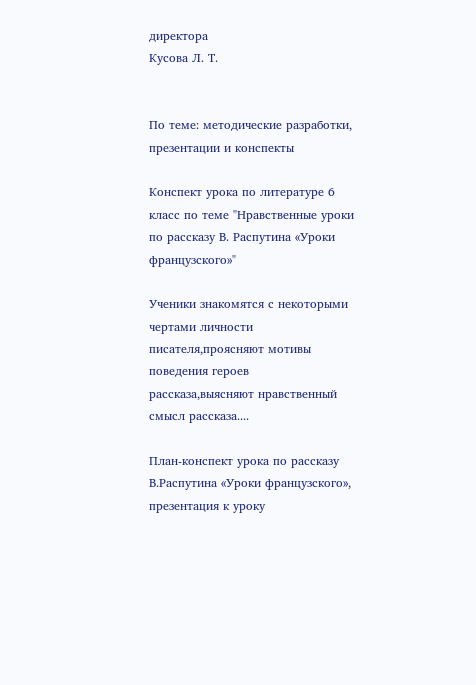директора                                                                                                    Кусова Л. Т.


По теме: методические разработки, презентации и конспекты

Конспект урока по литературе 6 класс по теме "Нравственные уроки по рассказу В. Распутина «Уроки французского»"

Ученики знакомятся с некоторыми чертами личности писателя,проясняют мотивы поведения героев рассказа,выясняют нравственный смысл рассказа....

План-конспект урока по рассказу В.Распутина «Уроки французского», презентация к уроку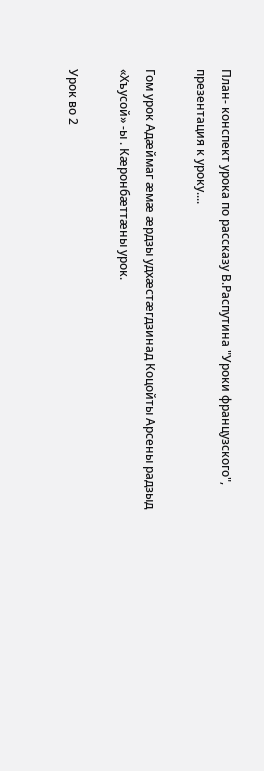План- конспект урока по рассказу В.Распутина "Уроки французского", презентация к уроку....

Гом урок Адӕймаг ӕмӕ ӕрдзы удхӕстӕгдзинад Коцойты Арсены радзыд «Хъусой» -ы . Кӕронбӕттӕны урок.

Урок во 2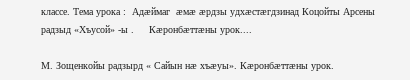классе. Тема урока :  Адӕймаг  ӕмӕ ӕрдзы удхӕстӕгдзинад Коцойты Арсены радзыд «Хъусой» -ы .     Кӕронбӕттӕны урок....

М. Зощенкойы радзырд « Сайын нӕ хъӕуы». Кӕронбӕттӕны урок.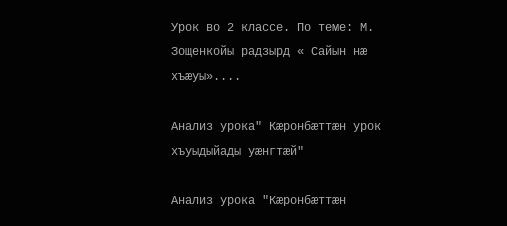Урок во 2 классе. По теме: М. Зощенкойы радзырд « Сайын нӕ хъӕуы»....

Анализ урока" Кӕронбӕттӕн урок хъуыдыйады уӕнгтӕй"

Анализ урока "Кӕронбӕттӕн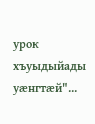урок хъуыдыйады уӕнгтӕй"...